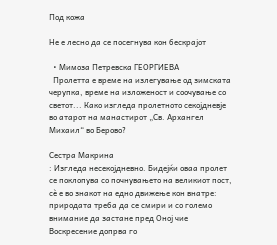Под кожа

Не е лесно да се посегнува кон бескрајот

  • Мимоза Петревска ГЕОРГИЕВА
  Пролетта е време на излегување од зимската черупка, време на изложеност и соочување со светот... Како изгледа пролетното секојдневје во атарот на манастирот „Св. Архангел Михаил“ во Берово?

Сестра Макрина
: Изгледа несекојдневно. Бидејќи оваа пролет се поклопува со почнувањето на великиот пост, сè е во знакот на едно движење кон внатре: природата треба да се смири и со големо внимание да застане пред Оној чие Воскресение допрва го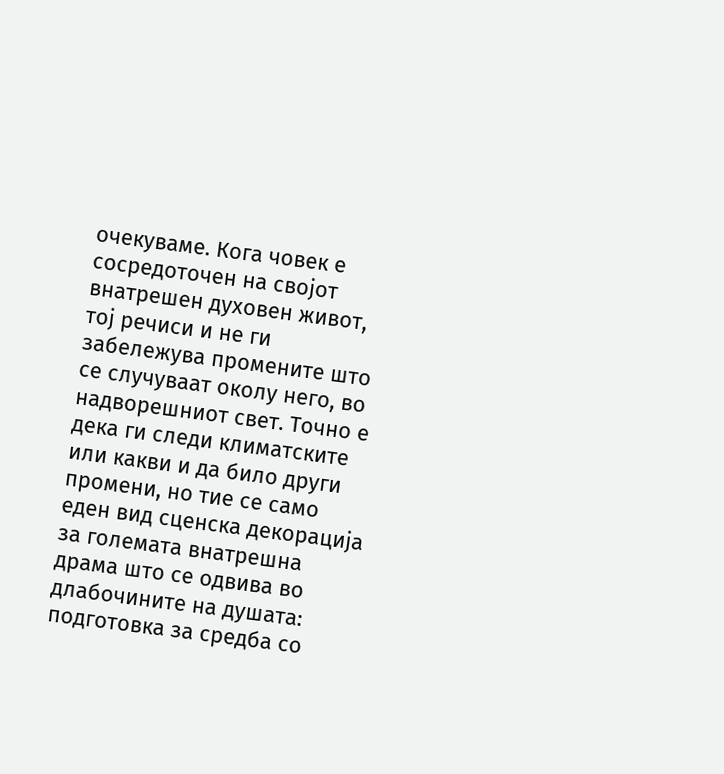очекуваме. Кога човек е сосредоточен на својот внатрешен духовен живот, тој речиси и не ги забележува промените што се случуваат околу него, во надворешниот свет. Точно е дека ги следи климатските или какви и да било други промени, но тие се само еден вид сценска декорација за големата внатрешна драма што се одвива во длабочините на душата: подготовка за средба со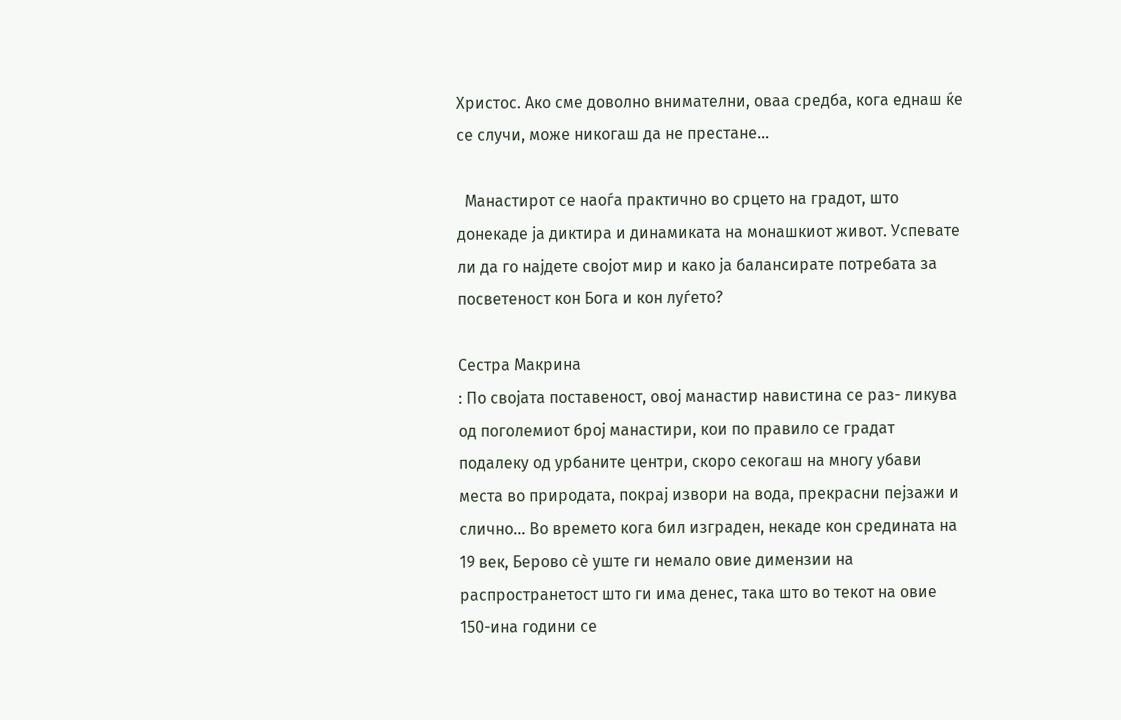Христос. Ако сме доволно внимателни, оваа средба, кога еднаш ќе се случи, може никогаш да не престане...

  Манастирот се наоѓа практично во срцето на градот, што донекаде ја диктира и динамиката на монашкиот живот. Успевате ли да го најдете својот мир и како ја балансирате потребата за посветеност кон Бога и кон луѓето?

Сестра Макрина
: По својата поставеност, овој манастир навистина се раз- ликува од поголемиот број манастири, кои по правило се градат подалеку од урбаните центри, скоро секогаш на многу убави места во природата, покрај извори на вода, прекрасни пејзажи и слично... Во времето кога бил изграден, некаде кон средината на 19 век, Берово сè уште ги немало овие димензии на распространетост што ги има денес, така што во текот на овие 150-ина години се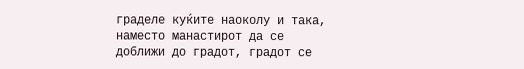граделе куќите наоколу и така, наместо манастирот да се доближи до градот, градот се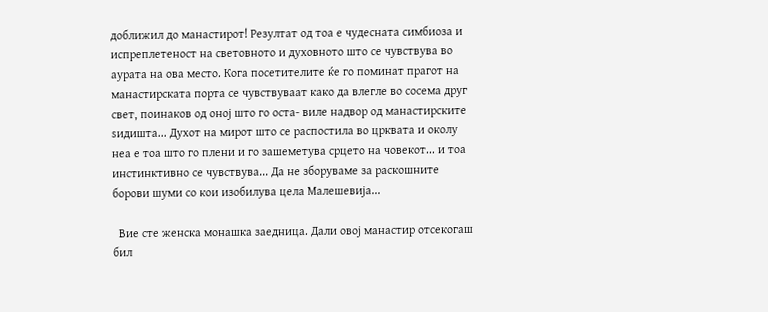доближил до манастирот! Резултат од тоа е чудесната симбиоза и испреплетеност на световното и духовното што се чувствува во аурата на ова место. Кога посетителите ќе го поминат прагот на манастирската порта се чувствуваат како да влегле во сосема друг свет, поинаков од оној што го оста- виле надвор од манастирските ѕидишта... Духот на мирот што се распостила во црквата и околу неа е тоа што го плени и го зашеметува срцето на човекот... и тоа инстинктивно се чувствува... Да не зборуваме за раскошните борови шуми со кои изобилува цела Малешевија...

  Вие сте женска монашка заедница. Дали овој манастир отсекогаш бил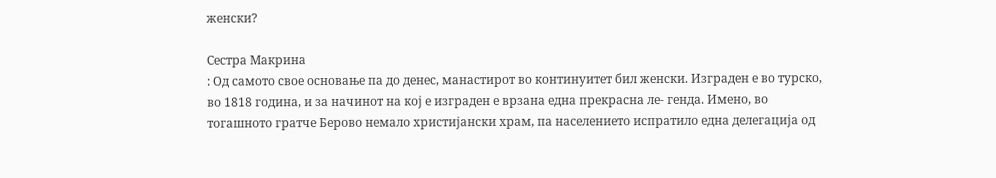женски?

Сестра Макрина
: Од самото свое основање па до денес, манастирот во континуитет бил женски. Изграден е во турско, во 1818 година, и за начинот на кој е изграден е врзана една прекрасна ле- генда. Имено, во тогашното гратче Берово немало христијански храм, па населението испратило една делегација од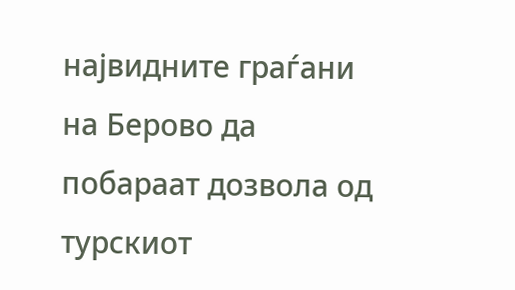највидните граѓани на Берово да побараат дозвола од турскиот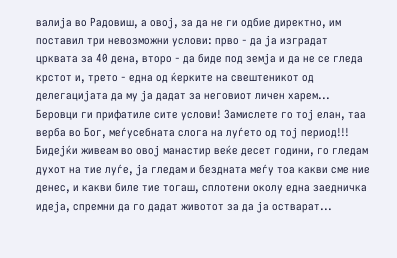валија во Радовиш, а овој, за да не ги одбие директно, им поставил три невозможни услови: прво - да ја изградат црквата за 40 дена, второ - да биде под земја и да не се гледа крстот и, трето - една од ќерките на свештеникот од делегацијата да му ја дадат за неговиот личен харем... Беровци ги прифатиле сите услови! Замислете го тој елан, таа верба во Бог, меѓусебната слога на луѓето од тој период!!! Бидејќи живеам во овој манастир веќе десет години, го гледам духот на тие луѓе, ја гледам и бездната меѓу тоа какви сме ние денес, и какви биле тие тогаш, сплотени околу една заедничка идеја, спремни да го дадат животот за да ја остварат...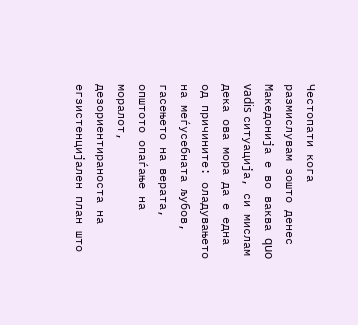Честопати кога размислувам зошто денес Македонија е во ваква quo vadis ситуација, си мислам дека ова мора да е една од причините: оладувањето на меѓусебната љубов, гасењето на верата, општото опаѓање на моралот, дезориентираноста на егзистенцијален план што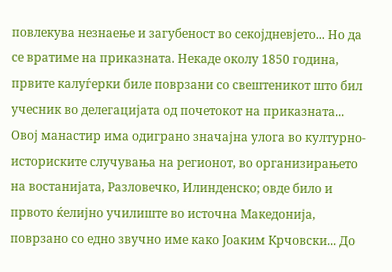повлекува незнаење и загубеност во секојдневјето... Но да се вратиме на приказната. Некаде околу 1850 година, првите калуѓерки биле поврзани со свештеникот што бил учесник во делегацијата од почетокот на приказната... Овој манастир има одиграно значајна улога во културно-историските случувања на регионот, во организирањето на востанијата, Разловечко, Илинденско; овде било и првото ќелијно училиште во источна Македонија, поврзано со едно звучно име како Јоаким Крчовски... До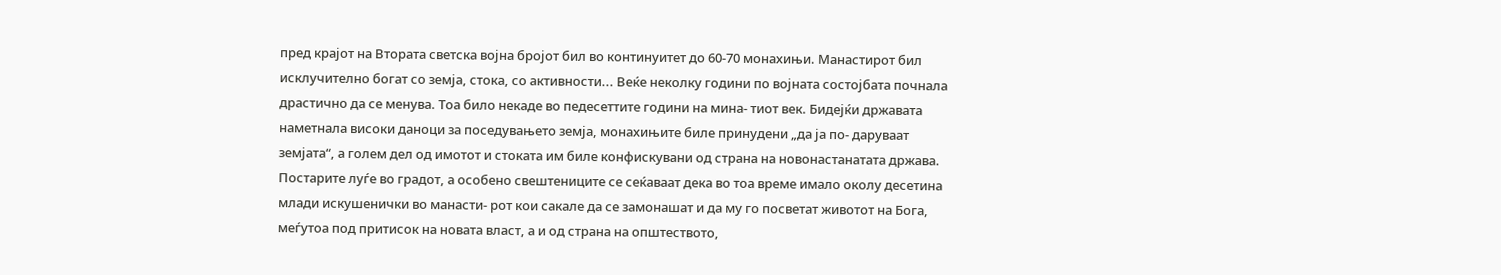пред крајот на Втората светска војна бројот бил во континуитет до 60-70 монахињи. Манастирот бил исклучително богат со земја, стока, со активности... Веќе неколку години по војната состојбата почнала драстично да се менува. Тоа било некаде во педесеттите години на мина- тиот век. Бидејќи државата наметнала високи даноци за поседувањето земја, монахињите биле принудени „да ја по- даруваат земјата“, а голем дел од имотот и стоката им биле конфискувани од страна на новонастанатата држава. Постарите луѓе во градот, а особено свештениците се сеќаваат дека во тоа време имало околу десетина млади искушенички во манасти- рот кои сакале да се замонашат и да му го посветат животот на Бога, меѓутоа под притисок на новата власт, а и од страна на општеството,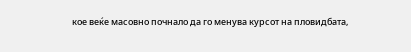кое веќе масовно почнало да го менува курсот на пловидбата,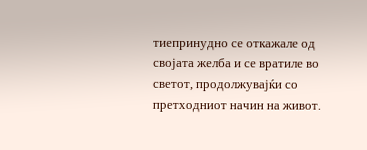тиепринудно се откажале од својата желба и се вратиле во светот, продолжувајќи со претходниот начин на живот.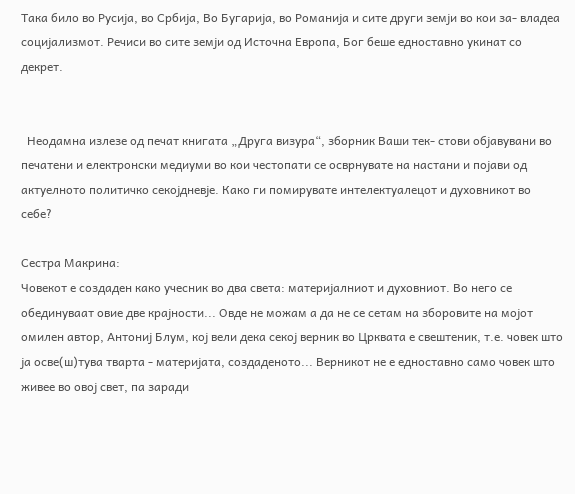Така било во Русија, во Србија, Во Бугарија, во Романија и сите други земји во кои за- владеа социјализмот. Речиси во сите земји од Источна Европа, Бог беше едноставно укинат со декрет.


  Неодамна излезе од печат книгата „Друга визура“, зборник Ваши тек- стови објавувани во печатени и електронски медиуми во кои честопати се осврнувате на настани и појави од актуелното политичко секојдневје. Како ги помирувате интелектуалецот и духовникот во себе?

Сестра Макрина:
Човекот е создаден како учесник во два света: материјалниот и духовниот. Во него се обединуваат овие две крајности... Овде не можам а да не се сетам на зборовите на мојот омилен автор, Антониј Блум, кој вели дека секој верник во Црквата е свештеник, т.е. човек што ја осве(ш)тува тварта - материјата, создаденото... Верникот не е едноставно само човек што живее во овој свет, па заради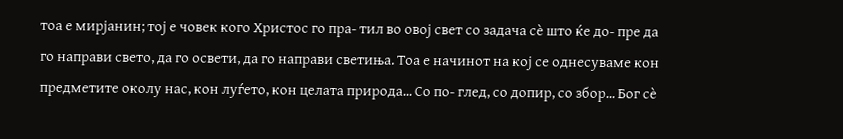тоа е мирјанин; тој е човек кого Христос го пра- тил во овој свет со задача сè што ќе до- пре да го направи свето, да го освети, да го направи светиња. Тоа е начинот на кој се однесуваме кон предметите околу нас, кон луѓето, кон целата природа... Со по- глед, со допир, со збор... Бог сè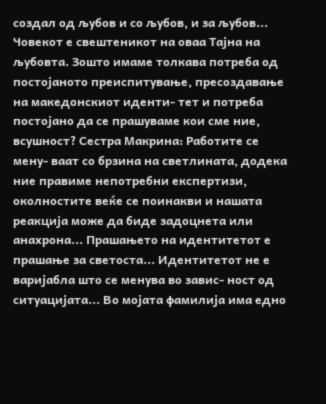создал од љубов и со љубов, и за љубов... Човекот е свештеникот на оваа Тајна на љубовта. Зошто имаме толкава потреба од постојаното преиспитување, пресоздавање на македонскиот иденти- тет и потреба постојано да се прашуваме кои сме ние, всушност? Сестра Макрина: Работите се мену- ваат со брзина на светлината, додека ние правиме непотребни експертизи, околностите веќе се поинакви и нашата реакција може да биде задоцнета или анахрона... Прашањето на идентитетот е прашање за светоста... Идентитетот не е варијабла што се менува во завис- ност од ситуацијата... Во мојата фамилија има едно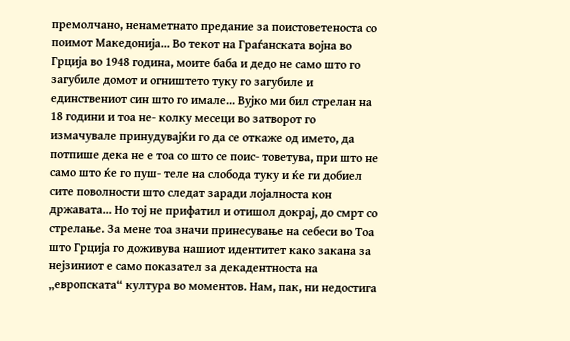премолчано, ненаметнато предание за поистоветеноста со поимот Македонија... Во текот на Граѓанската војна во Грција во 1948 година, моите баба и дедо не само што го загубиле домот и огништето туку го загубиле и единствениот син што го имале... Вујко ми бил стрелан на 18 години и тоа не- колку месеци во затворот го измачувале принудувајќи го да се откаже од името, да потпише дека не е тоа со што се поис- товетува, при што не само што ќе го пуш- теле на слобода туку и ќе ги добиел сите поволности што следат заради лојалноста кон државата... Но тој не прифатил и отишол докрај, до смрт со стрелање. За мене тоа значи принесување на себеси во Тоа што Грција го доживува нашиот идентитет како закана за нејзиниот е само показател за декадентноста на „европската“ култура во моментов. Нам, пак, ни недостига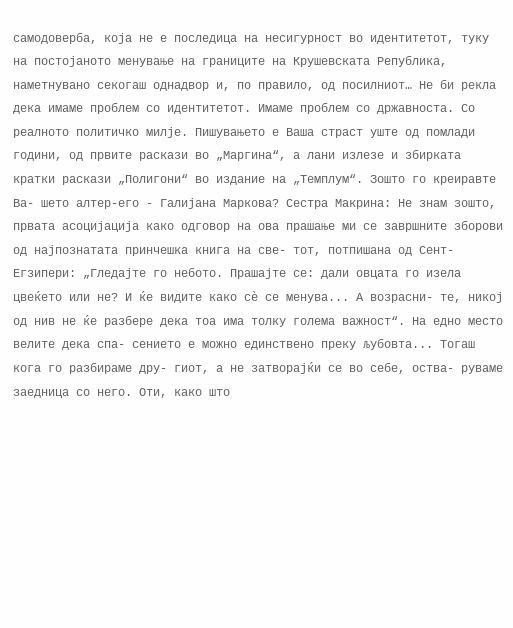самодоверба, која не е последица на несигурност во идентитетот, туку на постојаното менување на границите на Крушевската Република, наметнувано секогаш однадвор и, по правило, од посилниот… Не би рекла дека имаме проблем со идентитетот. Имаме проблем со државноста. Со реалното политичко милје. Пишувањето е Ваша страст уште од помлади години, од првите раскази во „Маргина“, а лани излезе и збирката кратки раскази „Полигони“ во издание на „Темплум“. Зошто го креиравте Ва- шето алтер-его - Галијана Маркова? Сестра Макрина: Не знам зошто, првата асоцијација како одговор на ова прашање ми се завршните зборови од најпознатата принчешка книга на све- тот, потпишана од Сент-Егзипери: „Гледајте го небото. Прашајте се: дали овцата го изела цвеќето или не? И ќе видите како сè се менува... А возрасни- те, никој од нив не ќе разбере дека тоа има толку голема важност“. На едно место велите дека спа- сението е можно единствено преку љубовта... Тогаш кога го разбираме дру- гиот, а не затворајќи се во себе, оства- руваме заедница со него. Оти, како што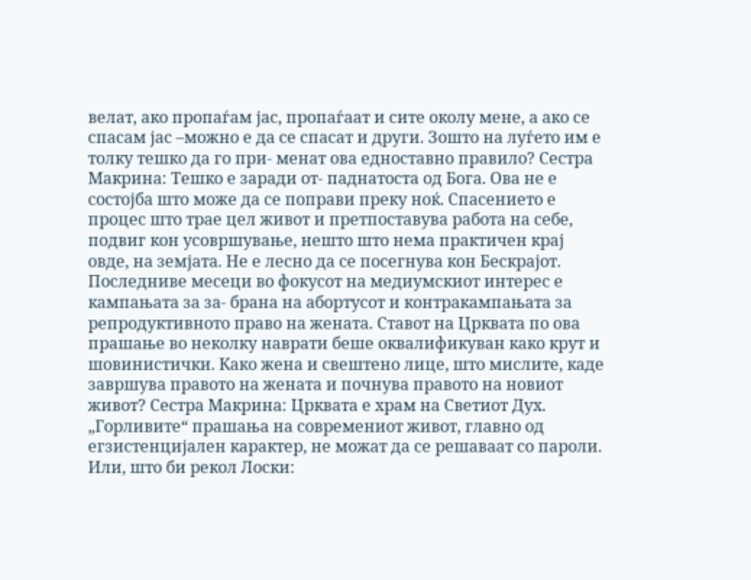велат, ако пропаѓам јас, пропаѓаат и сите околу мене, а ако се спасам јас –можно е да се спасат и други. Зошто на луѓето им е толку тешко да го при- менат ова едноставно правило? Сестра Макрина: Тешко е заради от- паднатоста од Бога. Ова не е состојба што може да се поправи преку ноќ. Спасението е процес што трае цел живот и претпоставува работа на себе, подвиг кон усовршување, нешто што нема практичен крај овде, на земјата. Не е лесно да се посегнува кон Бескрајот. Последниве месеци во фокусот на медиумскиот интерес е кампањата за за- брана на абортусот и контракампањата за репродуктивното право на жената. Ставот на Црквата по ова прашање во неколку наврати беше оквалификуван како крут и шовинистички. Како жена и свештено лице, што мислите, каде завршува правото на жената и почнува правото на новиот живот? Сестра Макрина: Црквата е храм на Светиот Дух. „Горливите“ прашања на современиот живот, главно од егзистенцијален карактер, не можат да се решаваат со пароли. Или, што би рекол Лоски: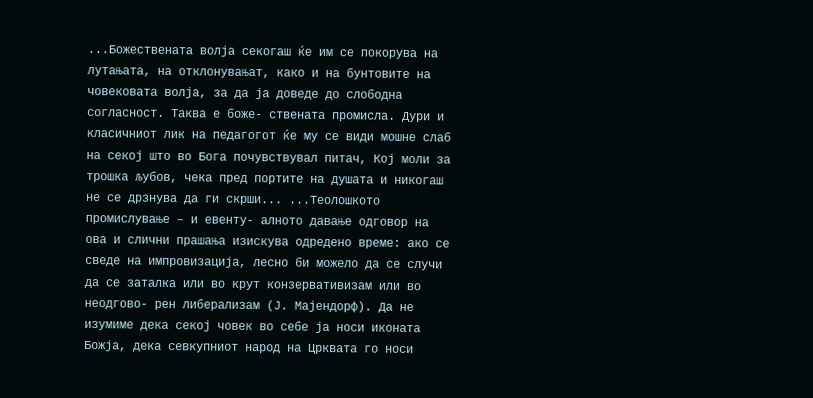...Божествената волја секогаш ќе им се покорува на лутањата, на отклонувањат, како и на бунтовите на човековата волја, за да ја доведе до слободна согласност. Таква е боже- ствената промисла. Дури и класичниот лик на педагогот ќе му се види мошне слаб на секој што во Бога почувствувал питач, Кој моли за трошка љубов, чека пред портите на душата и никогаш не се дрзнува да ги скрши... ...Теолошкото промислување – и евенту- алното давање одговор на ова и слични прашања изискува одредено време: ако се сведе на импровизација, лесно би можело да се случи да се заталка или во крут конзервативизам или во неодгово- рен либерализам (Ј. Мајендорф). Да не изумиме дека секој човек во себе ја носи иконата Божја, дека севкупниот народ на Црквата го носи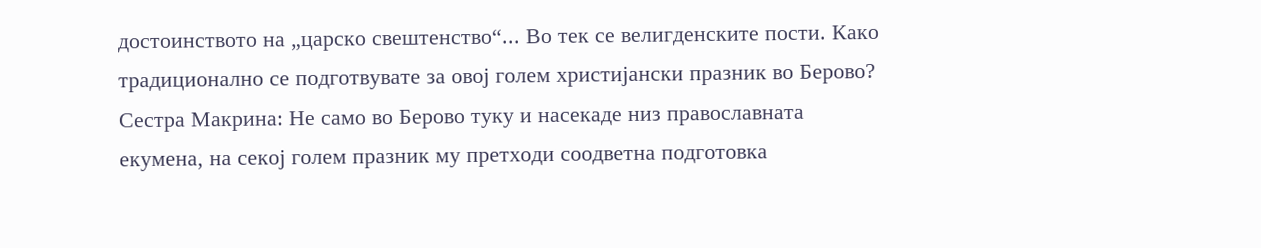достоинството на „царско свештенство“... Во тек се велигденските пости. Како традиционално се подготвувате за овој голем христијански празник во Берово? Сестра Макрина: Не само во Берово туку и насекаде низ православната екумена, на секој голем празник му претходи соодветна подготовка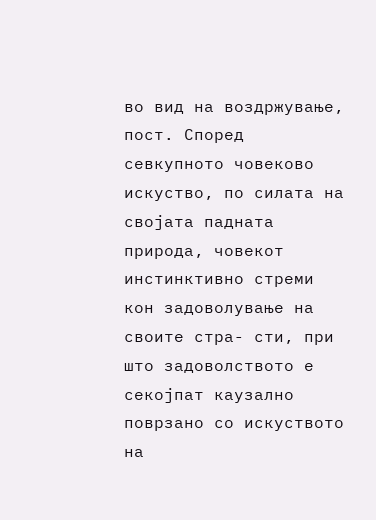во вид на воздржување, пост. Според севкупното човеково искуство, по силата на својата падната природа, човекот инстинктивно стреми кон задоволување на своите стра- сти, при што задоволството е секојпат каузално поврзано со искуството на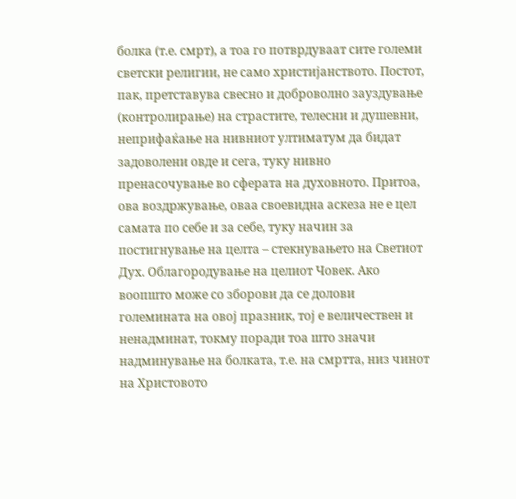болка (т.е. смрт), а тоа го потврдуваат сите големи светски религии, не само христијанството. Постот, пак, претставува свесно и доброволно зауздување (контролирање) на страстите, телесни и душевни, неприфаќање на нивниот ултиматум да бидат задоволени овде и сега, туку нивно пренасочување во сферата на духовното. Притоа, ова воздржување, оваа своевидна аскеза не е цел самата по себе и за себе, туку начин за постигнување на целта – стекнувањето на Светиот Дух. Облагородување на целиот Човек. Ако воопшто може со зборови да се долови големината на овој празник, тој е величествен и ненадминат, токму поради тоа што значи надминување на болката, т.е. на смртта, низ чинот на Христовото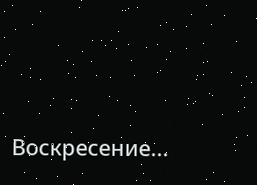Воскресение...